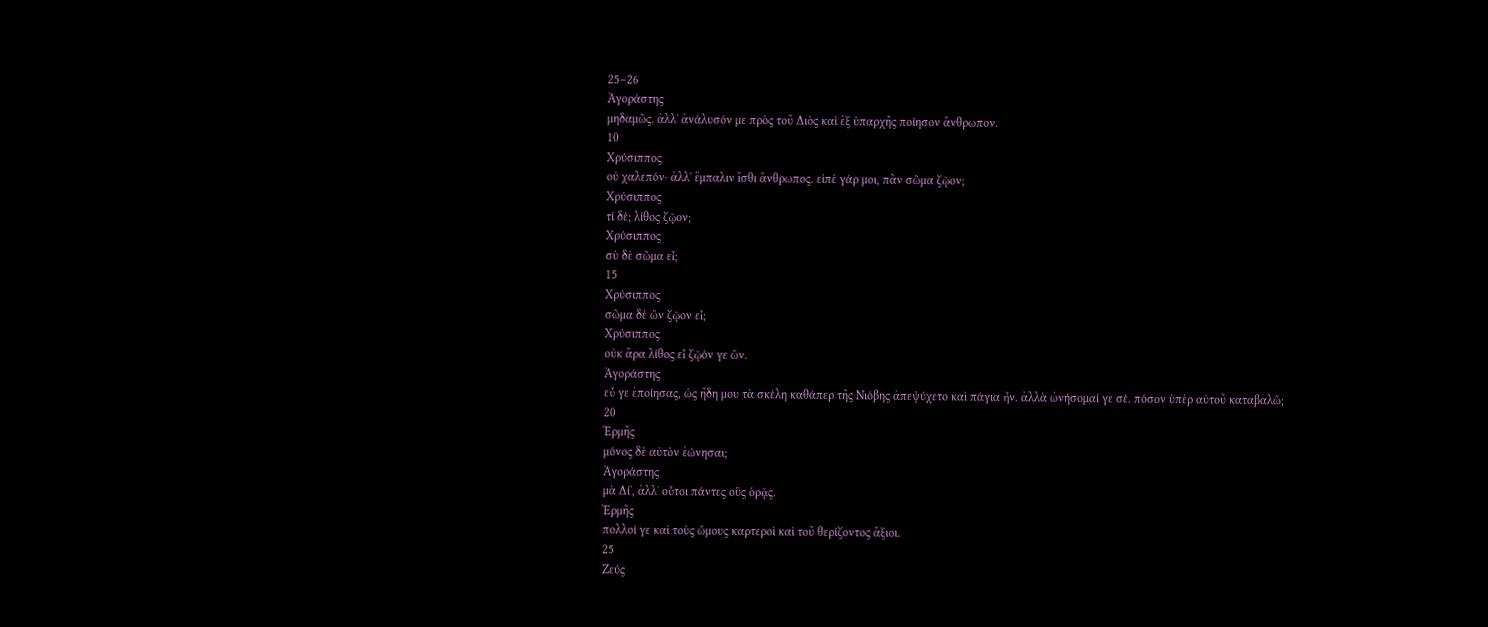25–26
Ἀγοράστης
μηδαμῶς. ἀλλʼ ἀνάλυσόν με πρὸς τοῦ Διὸς καὶ ἐξ ὑπαρχῆς ποίησον ἄνθρωπον.
10
Χρύσιππος
οὐ χαλεπόν· ἀλλʼ ἔμπαλιν ἴσθι ἄνθρωπος. εἰπὲ γάρ μοι, πᾶν σῶμα ζῷον;
Χρύσιππος
τί δέ; λίθος ζῷον;
Χρύσιππος
σὺ δὲ σῶμα εἶ;
15
Χρύσιππος
σῶμα δὲ ὢν ζῷον εἶ;
Χρύσιππος
οὐκ ἄρα λίθος εἶ ζῷόν γε ὤν.
Ἀγοράστης
εὖ γε ἐποίησας, ὡς ἤδη μου τὰ σκέλη καθάπερ τῆς Νιόβης ἀπεψύχετο καὶ πάγια ἦν. ἀλλὰ ὠνήσομαί γε σέ. πόσον ὑπὲρ αὐτοῦ καταβαλῶ;
20
Ἑρμῆς
μόνος δὲ αὐτὸν ἐώνησαι;
Ἀγοράστης
μὰ Δίʼ, ἀλλʼ οὗτοι πάντες οὓς ὁρᾷς.
Ἑρμῆς
πολλοί γε καὶ τοὺς ὤμους καρτεροὶ καὶ τοῦ θερίζοντος ἄξιοι.
25
Ζεύς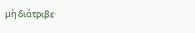μὴ διάτριβε·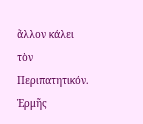ἄλλον κάλει τὸν Περιπατητικόν.
Ἑρμῆς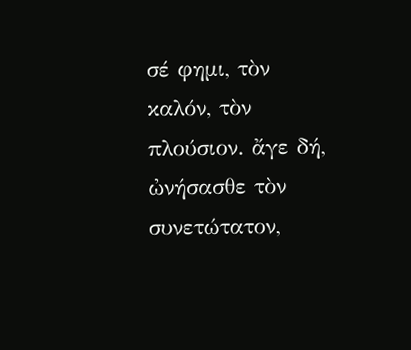σέ φημι, τὸν καλόν, τὸν πλούσιον. ἄγε δή, ὠνήσασθε τὸν συνετώτατον,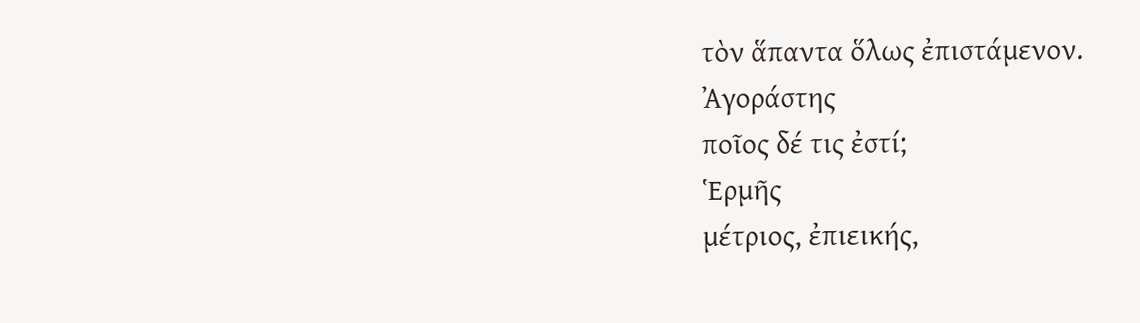τὸν ἅπαντα ὅλως ἐπιστάμενον.
Ἀγοράστης
ποῖος δέ τις ἐστί;
Ἑρμῆς
μέτριος, ἐπιεικής,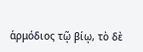ἁρμόδιος τῷ βίῳ, τὸ δὲ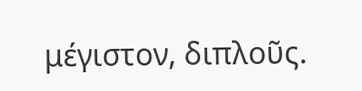μέγιστον, διπλοῦς.